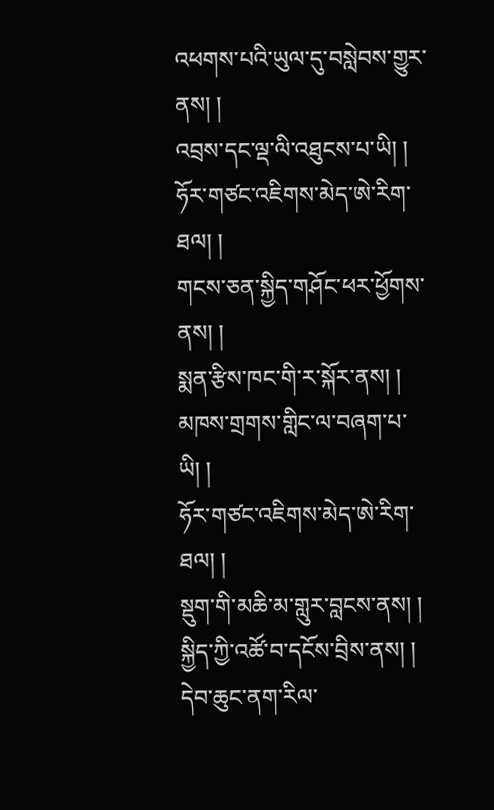འཕགས་པའི་ཡུལ་དུ་བསླེབས་གྱུར་ནས། །
འབྲས་དང་ལྡ་ལི་འཐུངས་པ་ཡི། །
ཧོར་གཙང་འཇིགས་མེད་ཨེ་རིག་ཐལ། །
གངས་ཅན་སྐྱིད་གཤོང་ཕར་ཕྱོགས་ནས། །
སྨན་རྩིས་ཁང་གི་ར་སྐོར་ནས། །
མཁས་གྲགས་གླིང་ལ་བཞག་པ་ཡི། །
ཧོར་གཙང་འཇིགས་མེད་ཨེ་རིག་ཐལ། །
སྡུག་གི་མཆི་མ་གླུར་བླངས་ནས། །
སྐྱིད་ཀྱི་འཚོ་བ་དངོས་བྲིས་ནས། །
དེབ་ཆུང་ནག་རིལ་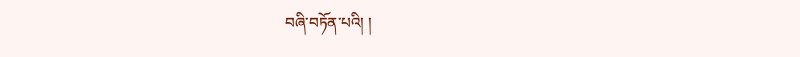བཞི་བཏོན་པའི། །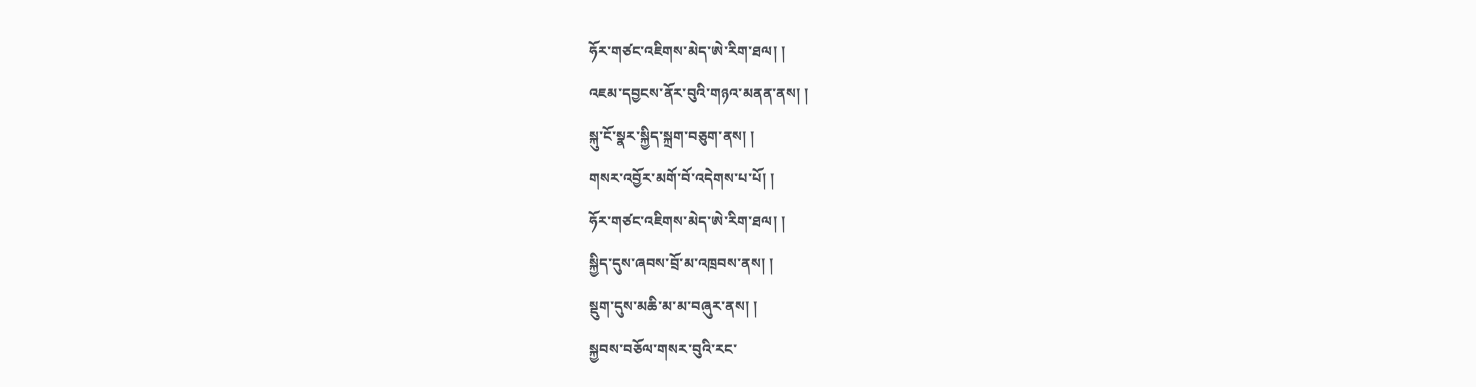ཧོར་གཙང་འཇིགས་མེད་ཨེ་རིག་ཐལ། །
འཇམ་དབྱངས་ནོར་བུའི་གཉའ་མནན་ནས། །
སྐུ་ངོ་སྣར་སྐྱིད་སྐྲག་བཅུག་ནས། །
གསར་འབྱོར་མགོ་བོ་འདེགས་པ་པོ། །
ཧོར་གཙང་འཇིགས་མེད་ཨེ་རིག་ཐལ། །
སྐྱིད་དུས་ཞབས་བྲོ་མ་འཁྲབས་ནས། །
སྡུག་དུས་མཆི་མ་མ་བཞུར་ནས། །
སྐྱབས་བཅོལ་གསར་བུའི་རང་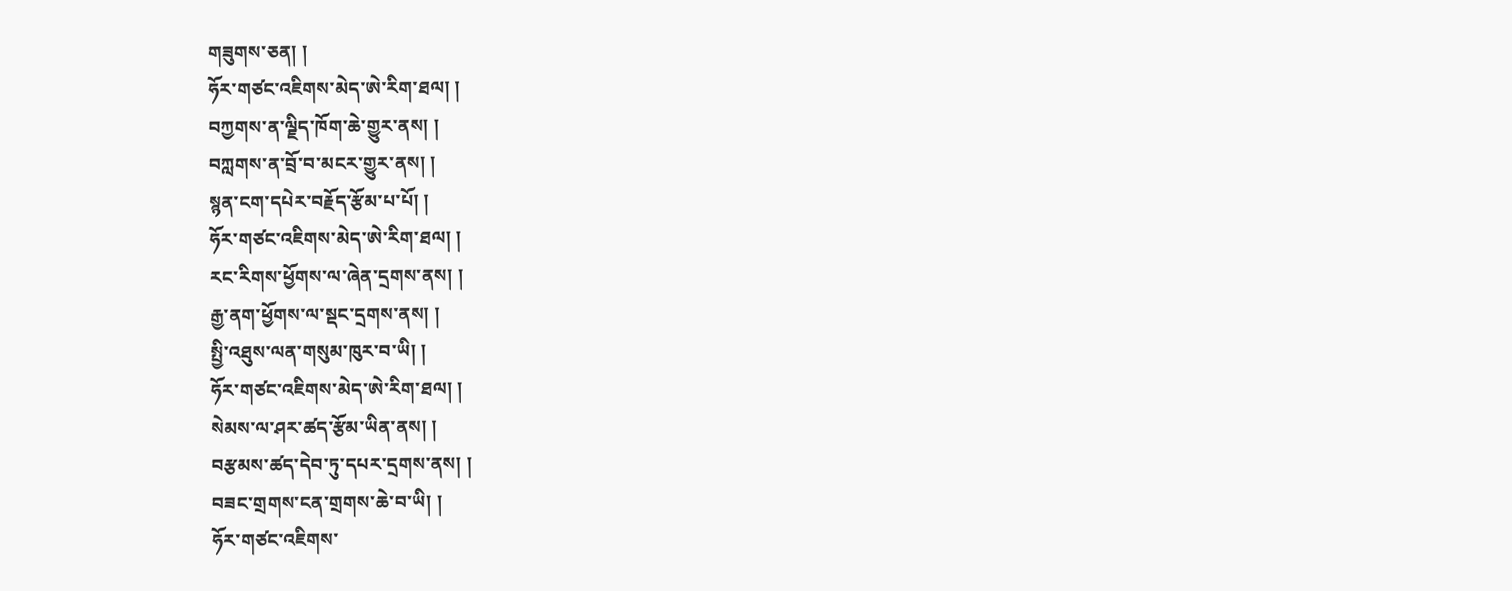གཟུགས་ཅན། །
ཧོར་གཙང་འཇིགས་མེད་ཨེ་རིག་ཐལ། །
བཀྱགས་ན་ལྗིད་ཁོག་ཆེ་གྱུར་ནས། །
བཀླགས་ན་བྲོ་བ་མངར་གྱུར་ནས། །
སྙན་ངག་དཔེར་བརྗོད་རྩོམ་པ་པོ། །
ཧོར་གཙང་འཇིགས་མེད་ཨེ་རིག་ཐལ། །
རང་རིགས་ཕྱོགས་ལ་ཞེན་དྲགས་ནས། །
རྒྱ་ནག་ཕྱོགས་ལ་སྡང་དྲགས་ནས། །
སྤྱི་འཐུས་ལན་གསུམ་ཁུར་བ་ཡི། །
ཧོར་གཙང་འཇིགས་མེད་ཨེ་རིག་ཐལ། །
སེམས་ལ་ཤར་ཚད་རྩོམ་ཡིན་ནས། །
བརྩམས་ཚད་དེབ་ཏུ་དཔར་དྲགས་ནས། །
བཟང་གྲགས་ངན་གྲགས་ཆེ་བ་ཡི། །
ཧོར་གཙང་འཇིགས་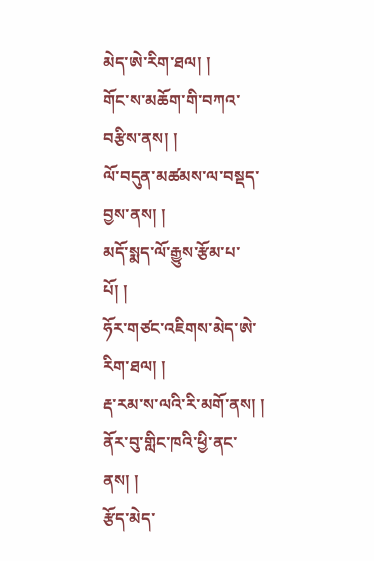མེད་ཨེ་རིག་ཐལ། །
གོང་ས་མཆོག་གི་བཀའ་བརྩིས་ནས། །
ལོ་བདུན་མཚམས་ལ་བསྡད་བྱས་ནས། །
མདོ་སྨད་ལོ་རྒྱུས་རྩོམ་པ་པོ། །
ཧོར་གཙང་འཇིགས་མེད་ཨེ་རིག་ཐལ། །
རྡ་རམ་ས་ལའི་རི་མགོ་ནས། །
ནོར་བུ་གླིང་ཁའི་ཕྱི་ནང་ནས། །
རྩོད་མེད་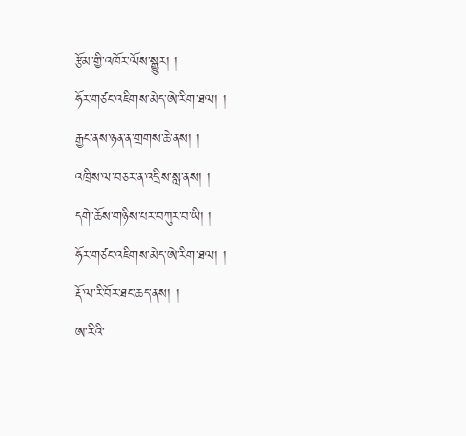རྩོམ་གྱི་འཁོར་ལོས་སྒྱུར། །
ཧོར་གཙང་འཇིགས་མེད་ཨེ་རིག་ཐལ། །
རྒྱང་ནས་ཉན་ན་གྲགས་ཆེ་ནས། །
འཁྲིས་ལ་བཅར་ན་འདྲིས་སླ་ནས། །
དགེ་ཆོས་གཉིས་པར་བཀུར་བ་ཡི། །
ཧོར་གཙང་འཇིགས་མེད་ཨེ་རིག་ཐལ། །
རྡོ་ལ་རི་བོར་ཐང་ཆད་ནས། །
ཨ་རིའི་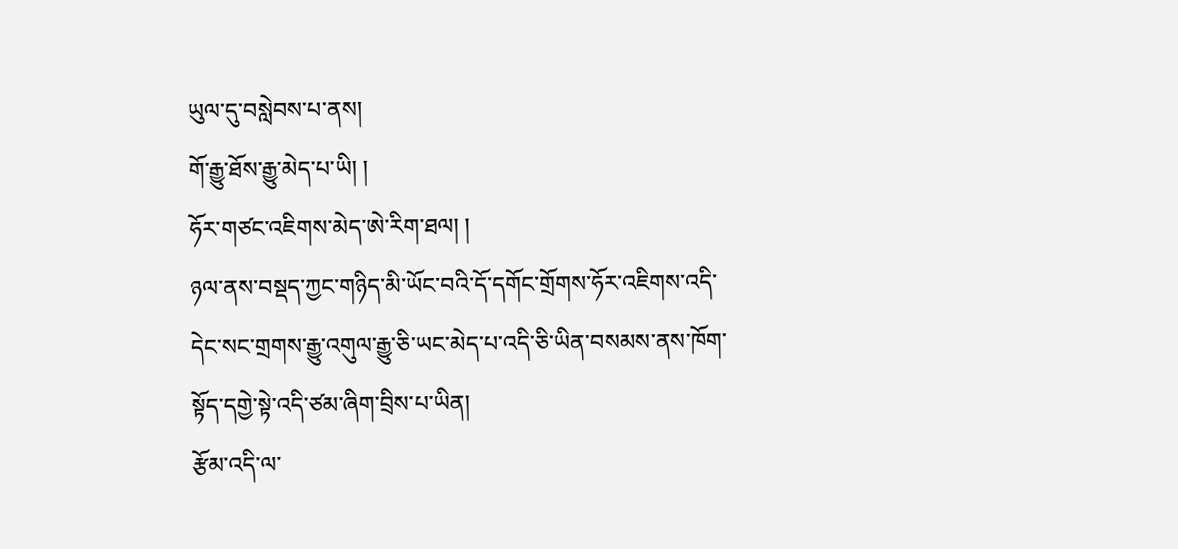ཡུལ་དུ་བསླེབས་པ་ནས།
གོ་རྒྱུ་ཐོས་རྒྱུ་མེད་པ་ཡི། །
ཧོར་གཙང་འཇིགས་མེད་ཨེ་རིག་ཐལ། །
ཉལ་ནས་བསྡད་ཀྱང་གཉིད་མི་ཡོང་བའི་དོ་དགོང་གྲོགས་ཧོར་འཇིགས་འདི་དེང་སང་གྲགས་རྒྱུ་འགུལ་རྒྱུ་ཅི་ཡང་མེད་པ་འདི་ཅི་ཡིན་བསམས་ནས་ཁོག་སྟོད་དགྱེ་སྟེ་འདི་ཙམ་ཞིག་བྲིས་པ་ཡིན།
རྩོམ་འདི་ལ་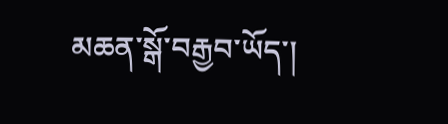མཆན་སྒོ་བརྒྱབ་ཡོད་།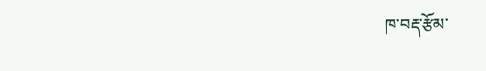ཁ་བརྡ་རྩོམ་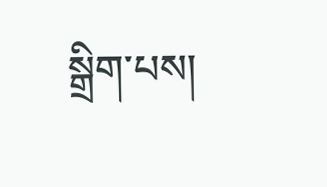སྒྲིག་པས།